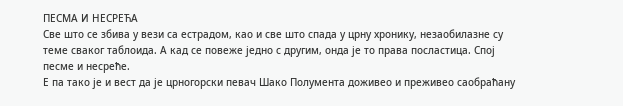ПЕСМА И НЕСРЕЋА
Све што се збива у вези са естрадом, као и све што спада у црну хронику, незаобилазне су теме сваког таблоида. А кад се повеже једно с другим, онда је то права посластица. Спој песме и несреће.
Е па тако је и вест да је црногорски певач Шако Полумента доживео и преживео саобраћану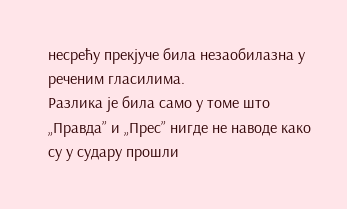несрећу прекјуче била незаобилазна у реченим гласилима.
Разлика је била само у томе што „Правда” и „Прес” нигде не наводе како су у судару прошли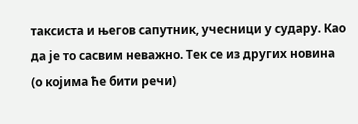таксиста и његов сапутник, учесници у судару. Као да је то сасвим неважно. Тек се из других новина (о којима ће бити речи)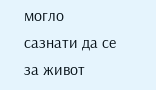могло сазнати да се за живот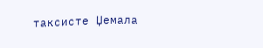таксисте Џемала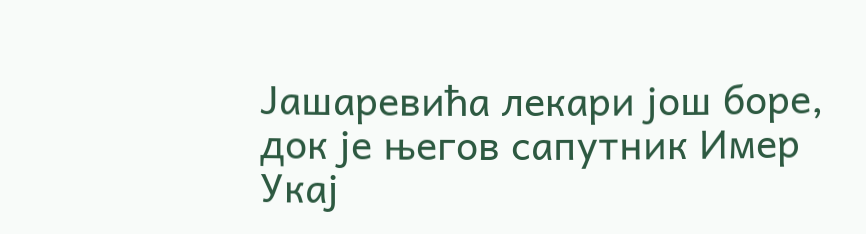Јашаревића лекари још боре, док је његов сапутник Имер Укај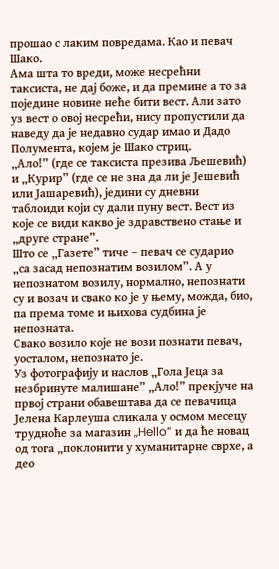прошао с лаким повредама. Као и певач Шако.
Ама шта то вреди, може несрећни таксиста, не дај боже, и да премине а то за поједине новине неће бити вест. Али зато уз вест о овој несрећи, нису пропустили да наведу да је недавно судар имао и Дадо Полумента, којем је Шако стриц.
„Ало!” (где се таксиста презива Љешевић) и „Курир” (где се не зна да ли је Јешевић или Јашаревић), једини су дневни таблоиди који су дали пуну вест. Вест из које се види какво је здравствено стање и „друге стране”.
Што се „Газете” тиче – певач се сударио „са засад непознатим возилом”. А у непознатом возилу, нормално, непознати су и возач и свако ко је у њему, можда, био, па према томе и њихова судбина је непозната.
Свако возило које не вози познати певач, уосталом, непознато је.
Уз фотографију и наслов „Гола Јеца за незбринуте малишане” „Ало!” прекјуче на првој страни обавештава да се певачица Јелена Карлеуша сликала у осмом месецу трудноће за магазин „Hello” и да ће новац од тога „поклонити у хуманитарне сврхе, а део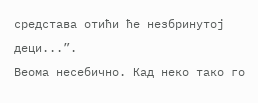средстава отићи ће незбринутој деци...”.
Веома несебично. Кад неко тако го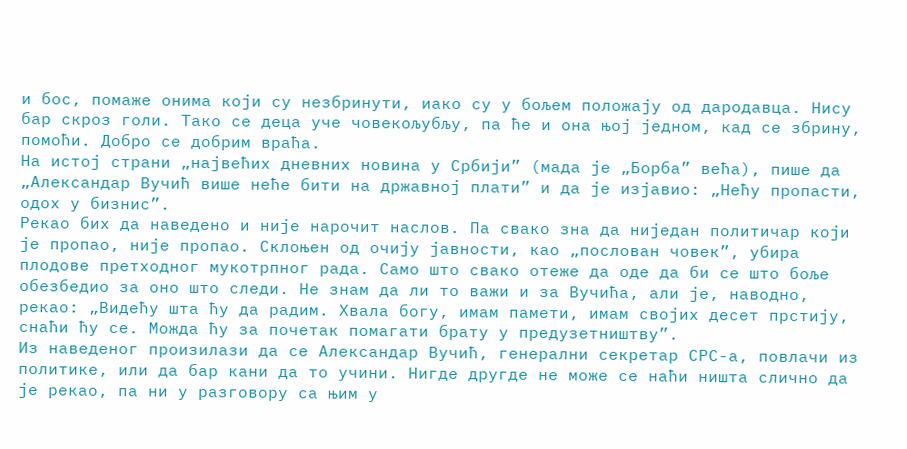и бос, помаже онима који су незбринути, иако су у бољем положају од дародавца. Нису бар скроз голи. Тако се деца уче човекољубљу, па ће и она њој једном, кад се збрину, помоћи. Добро се добрим враћа.
На истој страни „највећих дневних новина у Србији” (мада је „Борба” већа), пише да „Алeксандар Вучић више неће бити на државној плати” и да је изјавио: „Нећу пропасти, одох у бизнис”.
Рекао бих да наведено и није нарочит наслов. Па свако зна да ниједан политичар који је пропао, није пропао. Склоњен од очију јавности, као „послован човек”, убира плодове претходног мукотрпног рада. Само што свако отеже да оде да би се што боље обезбедио за оно што следи. Не знам да ли то важи и за Вучића, али је, наводно, рекао: „Видећу шта ћу да радим. Хвала богу, имам памети, имам својих десет прстију, снаћи ћу се. Можда ћу за почетак помагати брату у предузетништву”.
Из наведеног произилази да се Александар Вучић, генерални секретар СРС-а, повлачи из политике, или да бар кани да то учини. Нигде другде не може се наћи ништа слично да је рекао, па ни у разговору са њим у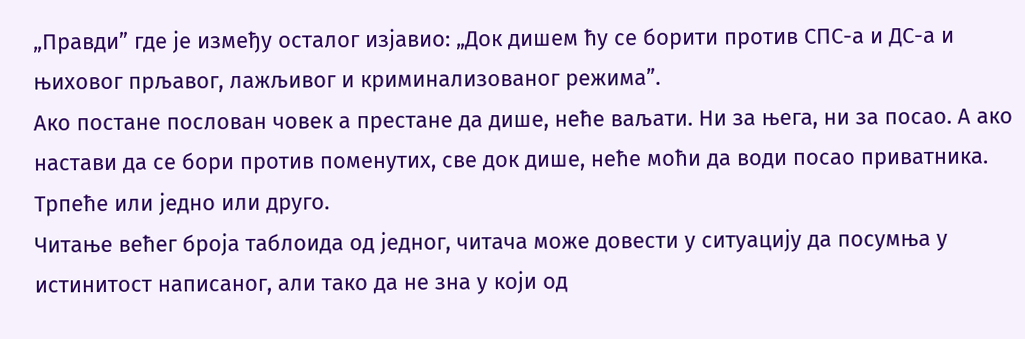„Правди” где је између осталог изјавио: „Док дишем ћу се борити против СПС-а и ДС-а и њиховог прљавог, лажљивог и криминализованог режима”.
Ако постане послован човек а престане да дише, неће ваљати. Ни за њега, ни за посао. А ако настави да се бори против поменутих, све док дише, неће моћи да води посао приватника. Трпеће или једно или друго.
Читање већег броја таблоида од једног, читача може довести у ситуацију да посумња у истинитост написаног, али тако да не зна у који од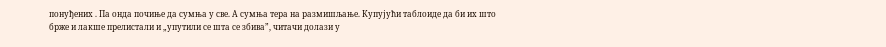понуђених . Па онда почиње да сумња у све. А сумња тера на размишљање. Купујући таблоиде да би их што брже и лакше прелистали и „упутили се шта се збива”, читачи долази у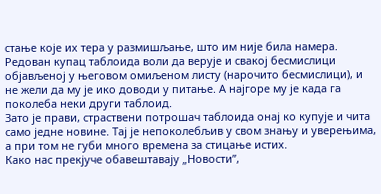стање које их тера у размишљање, што им није била намера.
Редован купац таблоида воли да верује и свакој бесмислици објављеној у његовом омиљеном листу (нарочито бесмислици), и не жели да му је ико доводи у питање. А најгоре му је када га поколеба неки други таблоид.
Зато је прави, страствени потрошач таблоида онај ко купује и чита само једне новине. Тај је непоколебљив у свом знању и уверењима, а при том не губи много времена за стицање истих.
Како нас прекјуче обавештавају „Новости”,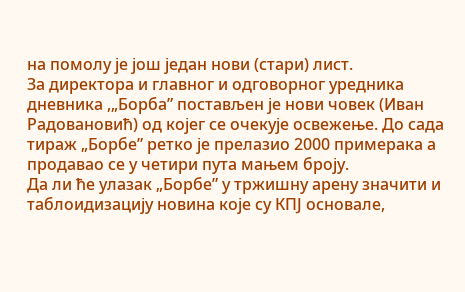на помолу је још један нови (стари) лист.
За директора и главног и одговорног уредника дневника ,„Борба” постављен је нови човек (Иван Радовановић) од којег се очекује освежење. До сада тираж „Борбе” ретко је прелазио 2000 примерака а продавао се у четири пута мањем броју.
Да ли ће улазак „Борбе” у тржишну арену значити и таблоидизацију новина које су КПЈ основале,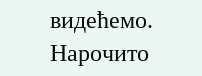видећемо. Нарочито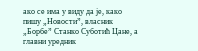ако се има у виду да је, како пишу „Новости”, власник „Борбе” Станко Суботић Цане, а главни уредник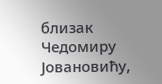близак Чедомиру Јовановићу,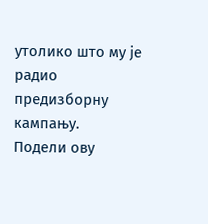утолико што му је радио предизборну кампању.
Подели ову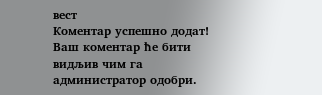вест
Комeнтар успeшно додат!
Ваш комeнтар ћe бити видљив чим га администратор одобри.